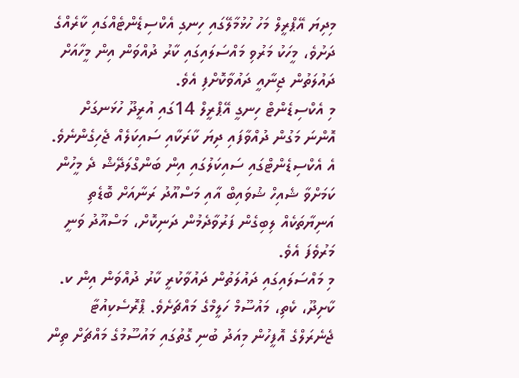މިދިޔަ އޭޕްރީލް މަހު ހުޅުމާލޭގައި ހިނގި އެކްސިޑެންޓެއްގައި ކާރެއްގެ ދަށުވެ، މީހަކު މަރުވި މައްސަލައިގައި ކާރު ދުއްވަން އިން މީހާއަށް ދައުލަތުން ޖިނާއީ ދައުވާކޮށްފި އެވެ.
މި އެކްސިޑެންޓް ހިނގީ އޭޕްރީލް 14ގައި އުރީދޫ ހުޅަނގަށް އޮންނަ މަގުން ދުއްވާފައި ދިޔަ ކާރަކާއި ސައިކަލެއް ޖެހިގެންނެވެ. އެ އެކްސިޑެންޓްގައި ސައިކަލުގައި އިން ބަންގްލަދޭޝް ދެ މީހުން ކަމަށްވާ ޝެއިހް ޝުވައިބް އާއި މަސްއޫދު ރަނާއަށް ބޮޑެތި އަނިޔާތަކެއް ލިބިގެން ފަރުވާދެމުން ދަނިކޮށް، މަސްއޫދު ވަނީ މަރުވެފަ އެވެ.
މި މައްސަލައިގައި ދައުލަތުން ދައުވާކުރީ ކާރު ދުއްވަން އިން ކ. ކާށިދޫ، ކެތި، މައުސޫމް ހަލީމްގެ މައްޗަށެވެ. ޕްރޮސެކިއުޓާ ޖެނެރަލްގެ އޮފީހުން މިއަދު ބުނި ގޮތުގައި މައުސޫމުގެ މައްޗަށް ތިން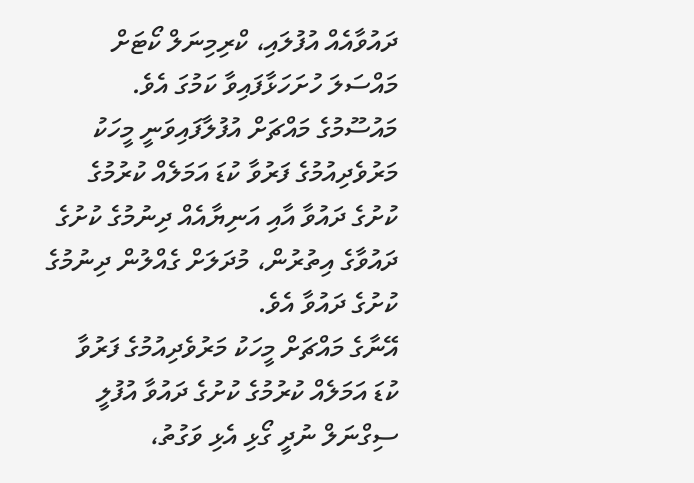ދައުވާއެއް އުފުލައި، ކްރިމިނަލް ކޯޓަށް މައްސަލަ ހުށަހަޅާފައިވާ ކަމުގަ އެވެ.
މައުސޫމުގެ މައްޗަށް އުފުލާފައިވަނީ މީހަކު މަރުވެދިއުމުގެ ފަރުވާ ކުޑަ އަމަލެއް ކުރުމުގެ ކުށުގެ ދައުވާ އާއި އަނިޔާއެއް ދިނުމުގެ ކުށުގެ ދައުވާގެ އިތުރުން، މުދަލަށް ގެއްލުން ދިނުމުގެ ކުށުގެ ދައުވާ އެވެ.
އޭނާގެ މައްޗަށް މީހަކު މަރުވެދިއުމުގެ ފަރުވާ ކުޑަ އަމަލެއް ކުރުމުގެ ކުށުގެ ދައުވާ އުފުލީ ސިގްނަލް ނުދީ ގޯޅި އެޅި ވަގުތު،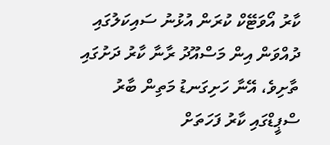ކާރު އޯވަޓޭކް ކުރަން އުޅުނު ސައިކަލުގައި ދުއްވަން އިން މަސްއޫދު ރާނާ ކާރު ދަށުގައި ތާށިވެ، އޭނާ ހަށިގަނޑު މަތިން ބާރު ސްޕީޑްގައި ކާރު ފަހަތަށް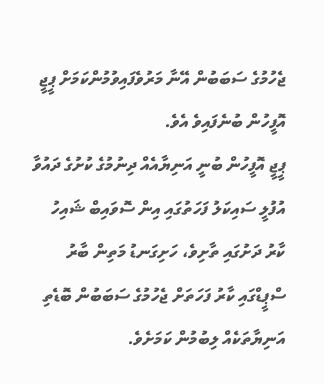ޖެހުމުގެ ސަބަބުން އޭނާ މަރުވެފައިވުމުންކަމަށް ޕީޖީ އޮފީހުން ބުނެފައިވެ އެވެ.
ޕީޖީ އޮފީހުން ބުނީ އަނިޔާއެއް ދިނުމުގެ ކުށުގެ ދައުވާ އުފުލީ ސައިކަލު ފަހަތުގައި އިން ސޮވައިބް ޝައިހު ކާރު ދަށުގައި ތާށިވެ، ހަށިގަނޑު މަތިން ބާރު ސްޕީޑްގައި ކާރު ފަހަތަށް ޖެހުމުގެ ސަބަބުން ބޮޑެތި އަނިޔާތަކެއް ލިބުމުން ކަމަށެވެ.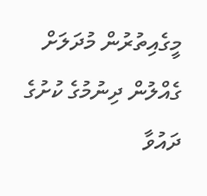މީގެއިތުރުން މުދަލަށް ގެއްލުން ދިނުމުގެ ކުށުގެ ދައުވާ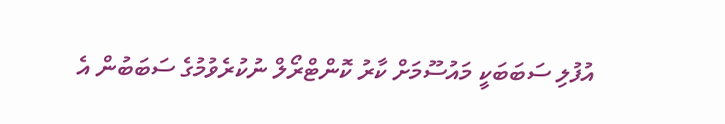އުފުލި ސަބަބަކީ މައުސޫމަށް ކާރު ކޮންޓްރޯލް ނުކުރެވުމުގެ ސަބަބުން އެ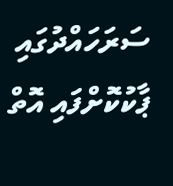ސަރަހައްދުގައި ޕާކުކޮށްފައި އޮތް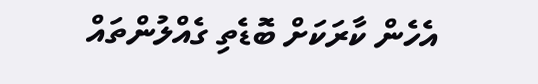އެހެން ކާރަކަށް ބޮޑެތި ގެއްލުންތައް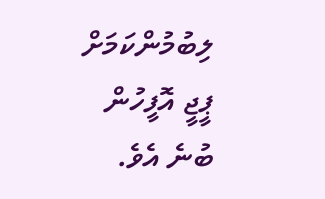ލިބުމުންކަމަށް ޕީޖީ އޮފީހުން ބުނެ އެވެ.